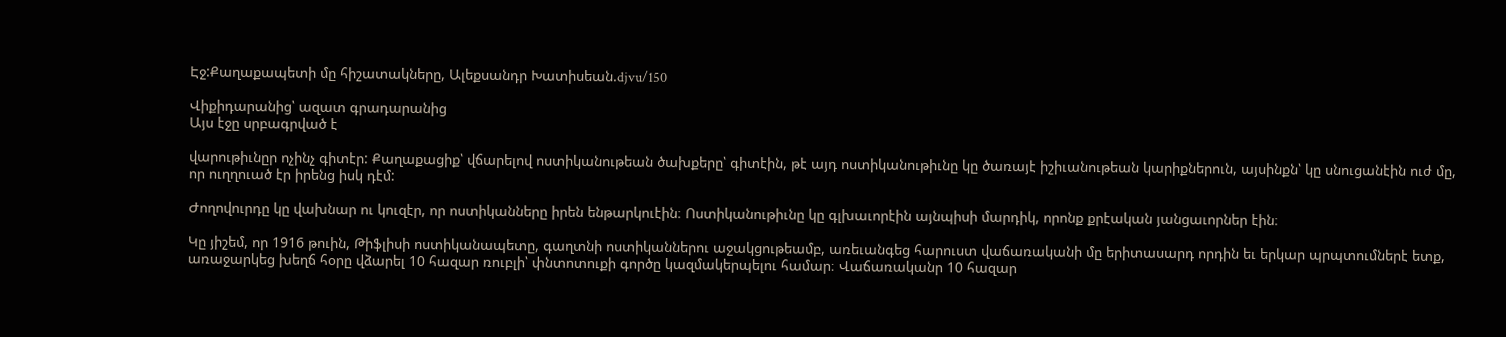Էջ:Քաղաքապետի մը հիշատակները, Ալեքսանդր Խատիսեան.djvu/150

Վիքիդարանից՝ ազատ գրադարանից
Այս էջը սրբագրված է

վարութիւնըր ոչինչ գիտէր: Քաղաքացիք՝ վճարելով ոստիկանութեան ծախքերը՝ գիտէին, թէ այդ ոստիկանութիւնը կը ծառայէ իշիւանութեան կարիքներուն, այսինքն՝ կը սնուցանէին ուժ մը, որ ուղղուած էր իրենց իսկ դէմ:

Ժողովուրդը կը վախնար ու կուզէր, որ ոստիկանները իրեն ենթարկուէին։ Ոստիկանութիւնը կը գլխաւորէին այնպիսի մարդիկ, որոնք քրէական յանցաւորներ էին։

Կը յիշեմ, որ 1916 թուին, Թիֆլիսի ոստիկանապետը, գաղտնի ոստիկաններու աջակցութեամբ, առեւանգեց հարուստ վաճառականի մը երիտասարդ որդին եւ երկար պրպտումներէ ետք, առաջարկեց խեղճ հօրը վձարել 10 հազար ռուբլի՝ փնտոտուքի գործը կազմակերպելու համար։ Վաճառականր 10 հազար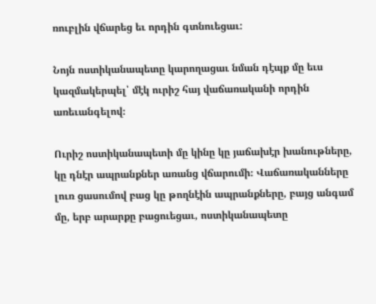ռուբլին վճարեց եւ որդին գտնուեցաւ:

Նոյն ոստիկանապետը կարողացաւ նման դէպք մը եւս կազմակերպել՝ մէկ ուրիշ հայ վաճառականի որդին առեւանգելով։

Ուրիշ ոստիկանապետի մը կինը կը յաճախէր խանութները, կը դնէր ապրանքներ առանց վճարումի։ Վաճառականները լուռ ցասումով բաց կը թողնէին ապրանքները, բայց անգամ մը, երբ արարքը բացուեցաւ, ոստիկանապետը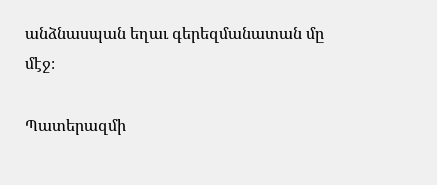անձնասպան եղաւ գերեզմանատան մը մէջ։

Պատերազմի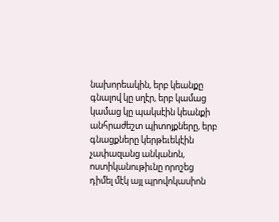նախորեակին, երբ կեանքը գնալով կը սղէր, երբ կամաց կամաց կը պակսէին կեանքի անհրաժեշտ պիտոյքները, երբ գնացքները կերթեւեկէին չափազանց անկանոն, ոստիկանութիւնը որոշեց դիմել մէկ այլ պրովոկասիոն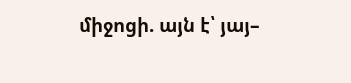միջոցի. այն է՝ յայ–